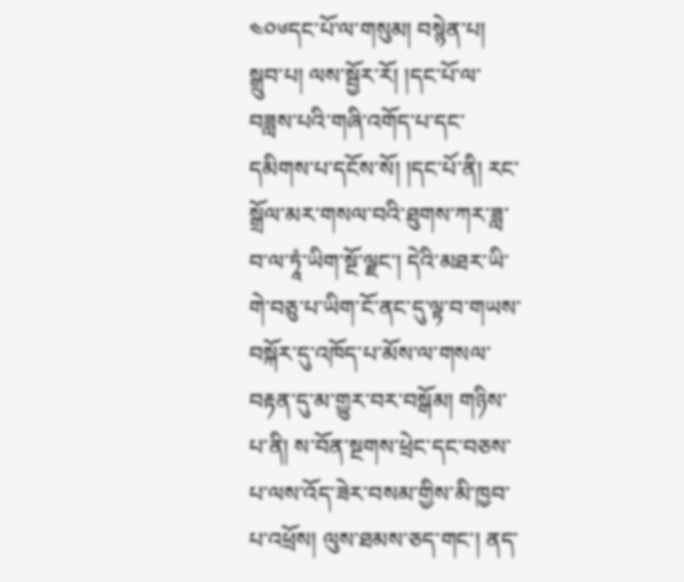༤༠༦དང་པོ་ལ་གསུམ། བསྙེན་པ། སྒྲུབ་པ། ལས་སྦྱོར་རོ། །དང་པོ་ལ་བཟླས་པའི་གཞི་འགོད་པ་དང་དམིགས་པ་དངོས་སོ། །དང་པོ་ནི། རང་སྒྲོལ་མར་གསལ་བའི་ཐུགས་ཀར་ཟླ་བ་ལ་ཏཱཾ་ཡིག་སྔོ་ལྗང་། དེའི་མཐར་ཡི་གེ་བཅུ་པ་ཡིག་ངོ་ནང་དུ་ལྟ་བ་གཡས་བསྐོར་དུ་འཁོད་པ་མོས་ལ་གསལ་བརྟན་དུ་མ་གྱུར་བར་བསྒོམ། གཉིས་པ་ནི། ས་བོན་སྔགས་ཕྲེང་དང་བཅས་པ་ལས་འོད་ཟེར་བསམ་གྱིས་མི་ཁྱབ་པ་འཕྲོས། ལུས་ཐམས་ཅད་གང་། ནད་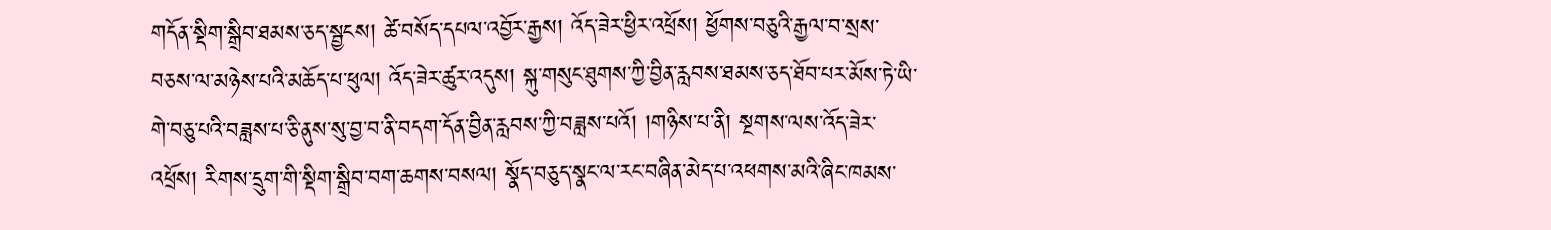གདོན་སྡིག་སྒྲིབ་ཐམས་ཅད་སྦྱངས། ཚེ་བསོད་དཔལ་འབྱོར་རྒྱས། འོད་ཟེར་ཕྱིར་འཕྲོས། ཕྱོགས་བཅུའི་རྒྱལ་བ་སྲས་བཅས་ལ་མཉེས་པའི་མཆོད་པ་ཕུལ། འོད་ཟེར་ཚུར་འདུས། སྐུ་གསུང་ཐུགས་ཀྱི་བྱིན་རླབས་ཐམས་ཅད་ཐོབ་པར་མོས་ཏེ་ཡི་གེ་བཅུ་པའི་བཟླས་པ་ཅི་ནུས་སུ་བྱ་བ་ནི་བདག་དོན་བྱིན་རླབས་ཀྱི་བཟླས་པའོ། །གཉིས་པ་ནི། སྔགས་ལས་འོད་ཟེར་འཕྲོས། རིགས་དྲུག་གི་སྡིག་སྒྲིབ་བག་ཆགས་བསལ། སྣོད་བཅུད་སྣང་ལ་རང་བཞིན་མེད་པ་འཕགས་མའི་ཞིང་ཁམས་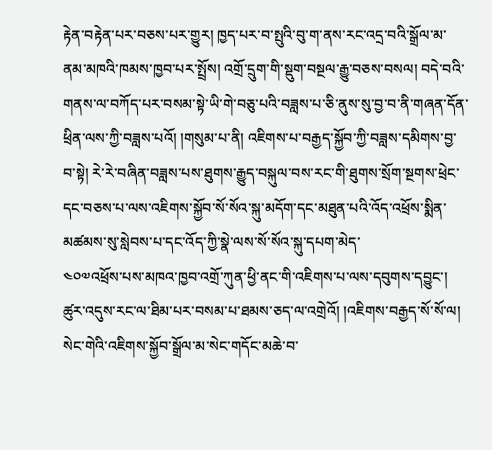རྟེན་བརྟེན་པར་བཅས་པར་གྱུར། ཁྱད་པར་བ་སྤུའི་བུ་ག་ནས་རང་འདྲ་བའི་སྒྲོལ་མ་ནམ་མཁའི་ཁམས་ཁྱབ་པར་སྤྲོས། འགྲོ་དྲུག་གི་སྡུག་བསྔལ་རྒྱུ་བཅས་བསལ། བདེ་བའི་གནས་ལ་བཀོད་པར་བསམ་སྟེ་ཡི་གེ་བཅུ་པའི་བཟླས་པ་ཅི་ནུས་སུ་བྱ་བ་ནི་གཞན་དོན་ཕྲིན་ལས་ཀྱི་བཟླས་པའོ། །གསུམ་པ་ནི། འཇིགས་པ་བརྒྱད་སྐྱོབ་ཀྱི་བཟླས་དམིགས་བྱ་བ་སྟེ། རེ་རེ་བཞིན་བཟླས་པས་ཐུགས་རྒྱུད་བསྐུལ་བས་རང་གི་ཐུགས་སྲོག་སྔགས་ཕྲེང་དང་བཅས་པ་ལས་འཇིགས་སྐྱོབ་སོ་སོའ་སྐུ་མདོག་དང་མཐུན་པའི་འོད་འཕྲོས་སྨིན་མཚམས་སུ་སླེབས་པ་དང་འོད་ཀྱི་སྣེ་ལས་སོ་སོའ་སྐུ་དཔག་མེད་
༤༠༧འཕྲོས་པས་མཁའ་ཁྱབ་འགྲོ་ཀུན་ཕྱི་ནང་གི་འཇིགས་པ་ལས་དབུགས་དབྱུང་། ཚུར་འདུས་རང་ལ་ཐིམ་པར་བསམ་པ་ཐམས་ཅད་ལ་འགྲེའོ། །འཇིགས་བརྒྱད་སོ་སོ་ལ། སེང་གེའི་འཇིགས་སྐྱོབ་སྒྲོལ་མ་སེང་གདོང་མཆེ་བ་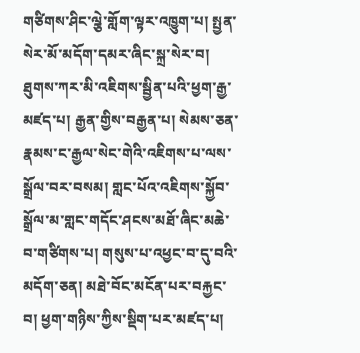གཙིགས་ཤིང་ལྕེ་གློག་ལྟར་འཁྱུག་པ། སྤྱན་སེར་མོ་མདོག་དམར་ཞིང་སྐྲ་སེར་བ། ཐུགས་ཀར་མི་འཇིགས་སྦྱིན་པའི་ཕྱག་རྒྱ་མཛད་པ། རྒྱན་གྱིས་བརྒྱན་པ། སེམས་ཅན་རྣམས་ང་རྒྱལ་སེང་གེའི་འཇིགས་པ་ལས་སྒྲོལ་བར་བསམ། གླང་པོའ་འཇིགས་སྐྱོབ་སྒྲོལ་མ་གླང་གདོང་ཤངས་མཐོ་ཞིང་མཆེ་བ་གཙིགས་པ། གསུས་པ་འཕྱང་བ་དུ་བའི་མདོག་ཅན། མཐེ་བོང་མངོན་པར་བརྐྱང་བ། ཕྱག་གཉིས་ཀྱིས་སྡིག་པར་མཛད་པ།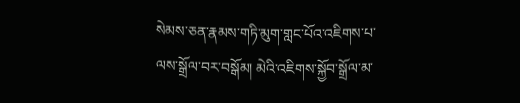སེམས་ཅན་རྣམས་གཏི་མུག་གླང་པོའ་འཇིགས་པ་ལས་སྒྲོལ་བར་བསྒོམ། མེའི་འཇིགས་སྐྱོབ་སྒྲོལ་མ་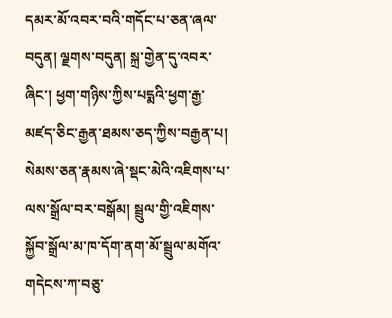དམར་མོ་འབར་བའི་གདོང་པ་ཅན་ཞལ་བདུན། ལྗགས་བདུན། སྐྲ་གྱེན་དུ་འབར་ཞིང་། ཕྱག་གཉིས་ཀྱིས་པདྨའི་ཕྱག་རྒྱ་མཛད་ཅིང་རྒྱན་ཐམས་ཅད་ཀྱིས་བརྒྱན་པ། སེམས་ཅན་རྣམས་ཞེ་སྡང་མེའི་འཇིགས་པ་ལས་སྒྲོལ་བར་བསྒོམ། སྦྲུལ་གྱི་འཇིགས་སྐྱོབ་སྒྲོལ་མ་ཁ་དོག་ནག་མོ་སྦྲུལ་མགོའ་གདེངས་ཀ་བཅུ་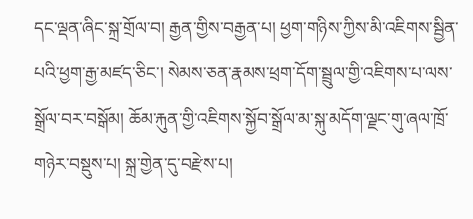དང་ལྡན་ཞིང་སྐྲ་གྲོལ་བ། རྒྱན་གྱིས་བརྒྱན་པ། ཕྱག་གཉིས་ཀྱིས་མི་འཇིགས་སྦྱིན་པའི་ཕྱག་རྒྱ་མཛད་ཅིང་། སེམས་ཅན་རྣམས་ཕྲག་དོག་སྦྲུལ་གྱི་འཇིགས་པ་ལས་སྒྲོལ་བར་བསྒོམ། ཆོམ་རྐུན་གྱི་འཇིགས་སྐྱོབ་སྒྲོལ་མ་སྐུ་མདོག་ལྗང་གུ་ཞལ་ཁྲོ་གཉེར་བསྡུས་པ། སྐྲ་གྱེན་དུ་བརྫེས་པ།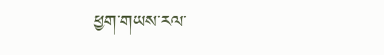ཕྱག་གཡས་རལ་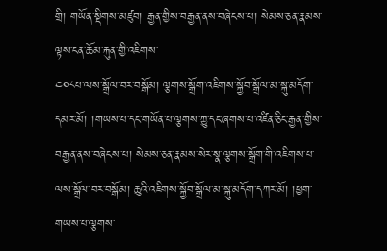གྲི། གཡོན་སྡིགས་མཛུབ། རྒྱན་གྱིས་བརྒྱན་ནས་བཞེངས་པ། སེམས་ཅན་རྣམས་ལྟས་ངན་ཆོམ་རྐུན་གྱི་འཇིགས་
༤༠༨པ་ལས་སྒྲོལ་བར་བསྒོམ། ལྕགས་སྒྲོག་འཇིགས་སྐྱོབ་སྒྲོལ་མ་སྐུ་མདོག་དམར་མོ། །གཡས་པ་དང་གཡོན་པ་ལྕགས་ཀྱུ་དང་ཞགས་པ་འཛིན་ཅིང་རྒྱན་གྱིས་བརྒྱན་ནས་བཞེངས་པ། སེམས་ཅན་རྣམས་སེར་སྣ་ལྕགས་སྒྲོག་གི་འཇིགས་པ་ལས་སྒྲོལ་བར་བསྒོམ། ཆུའི་འཇིགས་སྐྱོབ་སྒྲོལ་མ་སྐུ་མདོག་དཀར་མོ། །ཕྱག་གཡས་པ་ལྕགས་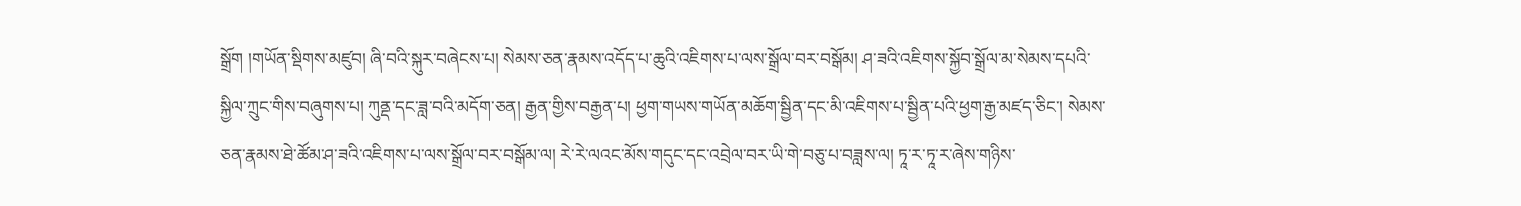སྒྲོག །གཡོན་སྡིགས་མཛུབ། ཞི་བའི་སྐུར་བཞེངས་པ། སེམས་ཅན་རྣམས་འདོད་པ་ཆུའི་འཇིགས་པ་ལས་སྒྲོལ་བར་བསྒོམ། ཤ་ཟའི་འཇིགས་སྐྱོབ་སྒྲོལ་མ་སེམས་དཔའི་སྐྱིལ་ཀྲུང་གིས་བཞུགས་པ། ཀུནྡ་དང་ཟླ་བའི་མདོག་ཅན། རྒྱན་གྱིས་བརྒྱན་པ། ཕྱག་གཡས་གཡོན་མཆོག་སྦྱིན་དང་མི་འཇིགས་པ་སྦྱིན་པའི་ཕྱག་རྒྱ་མཛད་ཅིང་། སེམས་ཅན་རྣམས་ཐེ་ཚོམ་ཤ་ཟའི་འཇིགས་པ་ལས་སྒྲོལ་བར་བསྒོམ་ལ། རེ་རེ་ལའང་མོས་གདུང་དང་འབྲེལ་བར་ཡི་གེ་བཅུ་པ་བཟླས་ལ། ཏཱ་ར་ཏཱ་ར་ཞེས་གཉིས་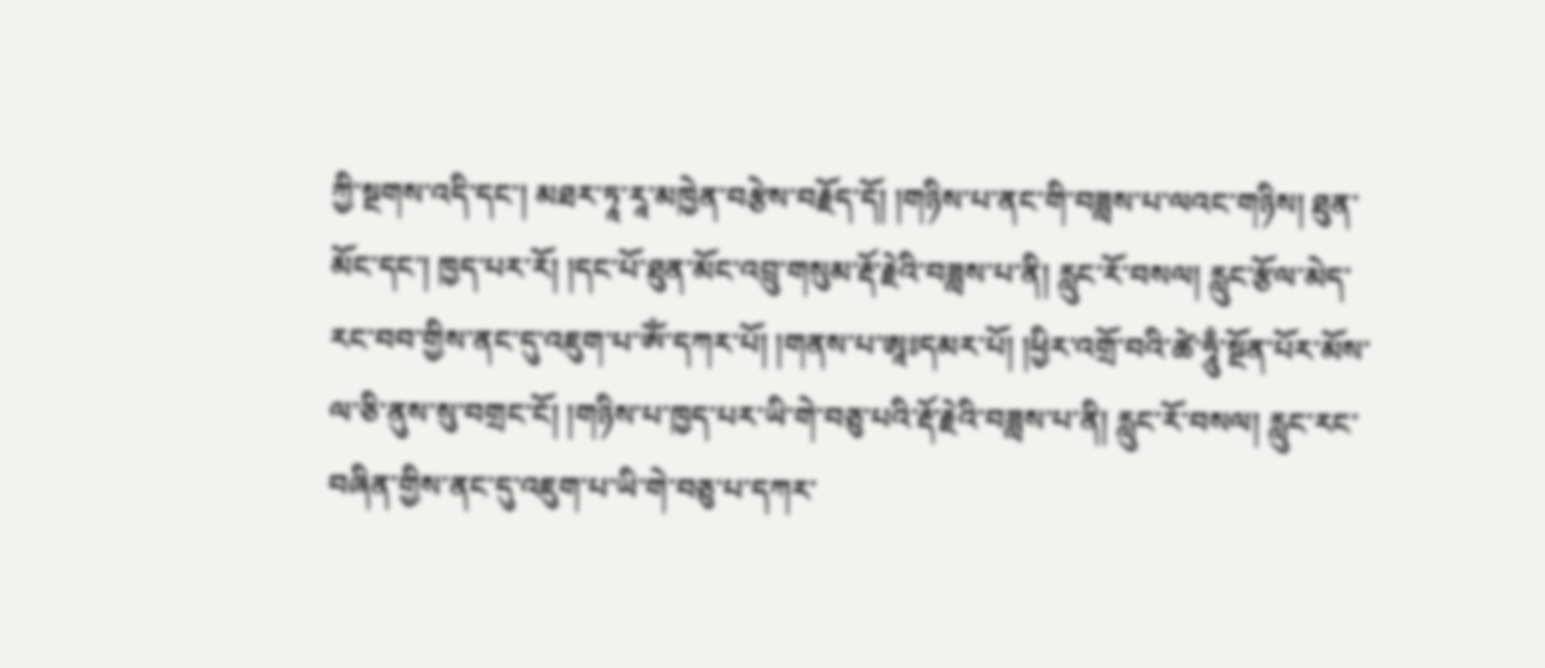ཀྱི་སྔགས་འདི་དང་། མཐར་ཏཱ་རཱ་མཁྱེན་བརྩེས་བརྗོད་དོ། །གཉིས་པ་ནང་གི་བཟླས་པ་ལའང་གཉིས། ཐུན་མོང་དང་། ཁྱད་པར་རོ། །དང་པོ་ཐུན་མོང་འབྲུ་གསུམ་རྡོ་རྗེའི་བཟླས་པ་ནི། རླུང་རོ་བསལ། རླུང་རྩོལ་མེད་རང་བབ་གྱིས་ནང་དུ་འཇུག་པ་ༀ་དཀར་པོ། །གནས་པ་ཨཱཿདམར་པོ། །ཕྱིར་འགྲོ་བའི་ཚེ་ཧཱུྃ་སྔོན་པོར་མོས་ལ་ཅི་ནུས་སུ་བགྲང་ངོ། །གཉིས་པ་ཁྱད་པར་ཡི་གེ་བཅུ་པའི་རྡོ་རྗེའི་བཟླས་པ་ནི། རླུང་རོ་བསལ། རླུང་རང་བཞིན་གྱིས་ནང་དུ་འཇུག་པ་ཡི་གེ་བཅུ་པ་དཀར་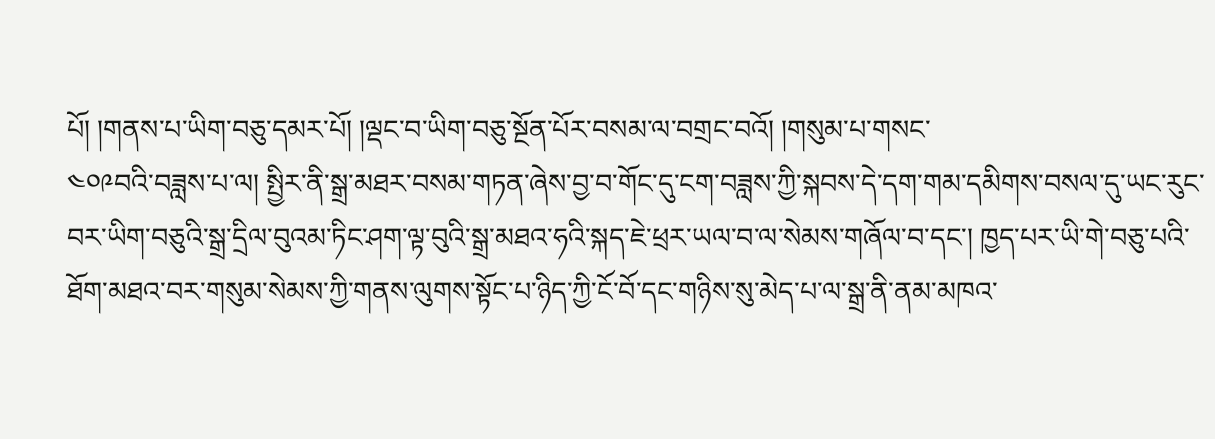པོ། །གནས་པ་ཡིག་བཅུ་དམར་པོ། །ལྡང་བ་ཡིག་བཅུ་སྔོན་པོར་བསམ་ལ་བགྲང་བའོ། །གསུམ་པ་གསང་
༤༠༩བའི་བཟླས་པ་ལ། སྤྱིར་ནི་སྒྲ་མཐར་བསམ་གཏན་ཞེས་བྱ་བ་གོང་དུ་ངག་བཟླས་ཀྱི་སྐབས་དེ་དག་གམ་དམིགས་བསལ་དུ་ཡང་རུང་བར་ཡིག་བཅུའི་སྒྲ་དྲིལ་བུའམ་ཏིང་ཤག་ལྟ་བུའི་སྒྲ་མཐའ་ཧའི་སྐད་ཇེ་ཕྲར་ཡལ་བ་ལ་སེམས་གཞོལ་བ་དང་། ཁྱད་པར་ཡི་གེ་བཅུ་པའི་ཐོག་མཐའ་བར་གསུམ་སེམས་ཀྱི་གནས་ལུགས་སྟོང་པ་ཉིད་ཀྱི་ངོ་བོ་དང་གཉིས་སུ་མེད་པ་ལ་སྒྲ་ནི་ནམ་མཁའ་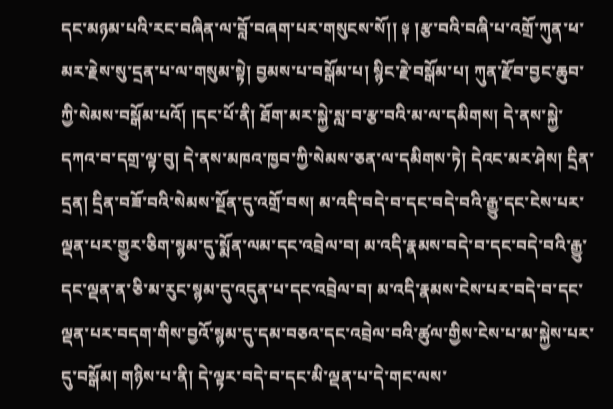དང་མཉམ་པའི་རང་བཞིན་ལ་བློ་བཞག་པར་གསུངས་སོ།། ༈ །རྩ་བའི་བཞི་པ་འགྲོ་ཀུན་ཕ་མར་རྗེས་སུ་དྲན་པ་ལ་གསུམ་སྟེ། བྱམས་པ་བསྒོམ་པ། སྙིང་རྗེ་བསྒོམ་པ། ཀུན་རྫོབ་བྱང་ཆུབ་ཀྱི་སེམས་བསྒོམ་པའོ། །དང་པོ་ནི། ཐོག་མར་སྐྱེ་སླ་བ་རྩ་བའི་མ་ལ་དམིགས། དེ་ནས་སྐྱེ་དཀའ་བ་དགྲ་ལྟ་བུ། དེ་ནས་མཁའ་ཁྱབ་ཀྱི་སེམས་ཅན་ལ་དམིགས་ཏེ། དེའང་མར་ཤེས། དྲིན་དྲན། དྲིན་བཟོ་བའི་སེམས་སྔོན་དུ་འགྲོ་བས། མ་འདི་བདེ་བ་དང་བདེ་བའི་རྒྱུ་དང་ངེས་པར་ལྡན་པར་གྱུར་ཅིག་སྙམ་དུ་སྨོན་ལམ་དང་འབྲེལ་བ། མ་འདི་རྣམས་བདེ་བ་དང་བདེ་བའི་རྒྱུ་དང་ལྡན་ན་ཅི་མ་རུང་སྙམ་དུ་འདུན་པ་དང་འབྲེལ་བ། མ་འདི་རྣམས་ངེས་པར་བདེ་བ་དང་ལྡན་པར་བདག་གིས་བྱའོ་སྙམ་དུ་དམ་བཅའ་དང་འབྲེལ་བའི་ཚུལ་གྱིས་ངེས་པ་མ་སྐྱེས་པར་དུ་བསྒོམ། གཉིས་པ་ནི། དེ་ལྟར་བདེ་བ་དང་མི་ལྡན་པ་དེ་གང་ལས་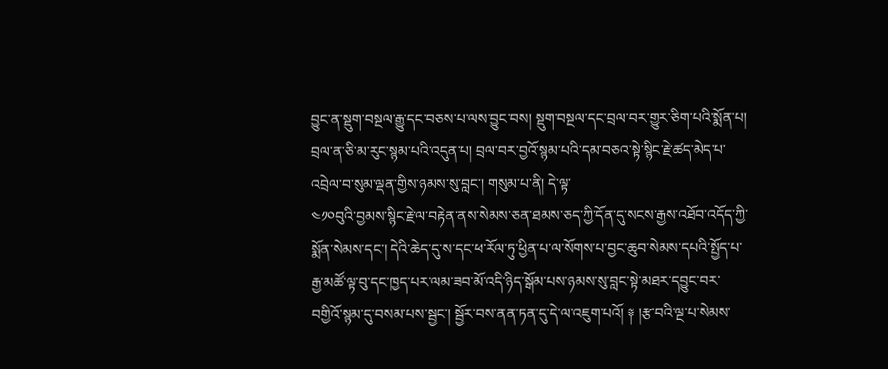བྱུང་ན་སྡུག་བསྔལ་རྒྱུ་དང་བཅས་པ་ལས་བྱུང་བས། སྡུག་བསྔལ་དང་བྲལ་བར་གྱུར་ཅིག་པའི་སྨོན་པ། བྲལ་ན་ཅི་མ་རུང་སྙམ་པའི་འདུན་པ། བྲལ་བར་བྱའོ་སྙམ་པའི་དམ་བཅའ་སྟེ་སྙིང་རྗེ་ཚད་མེད་པ་འབྲེལ་བ་སུམ་ལྡན་གྱིས་ཉམས་སུ་བླང་། གསུམ་པ་ནི། དེ་ལྟ་
༤༡༠བུའི་བྱམས་སྙིང་རྗེ་ལ་བརྟེན་ནས་སེམས་ཅན་ཐམས་ཅད་ཀྱི་དོན་དུ་སངས་རྒྱས་འཐོབ་འདོད་ཀྱི་སྨོན་སེམས་དང་། དེའི་ཆེད་དུ་ས་དང་ཕ་རོལ་ཏུ་ཕྱིན་པ་ལ་སོགས་པ་བྱང་ཆུབ་སེམས་དཔའི་སྤྱོད་པ་རྒྱ་མཚོ་ལྟ་བུ་དང་ཁྱད་པར་ལམ་ཟབ་མོ་འདི་ཉིད་སྒོམ་པས་ཉམས་སུ་བླང་སྟེ་མཐར་དབྱུང་བར་བགྱིའོ་སྙམ་དུ་བསམ་པས་སྦྱང་། སྦྱོར་བས་ནན་ཏན་དུ་དེ་ལ་འཇུག་པའོ། ༈ །རྩ་བའི་ལྔ་པ་སེམས་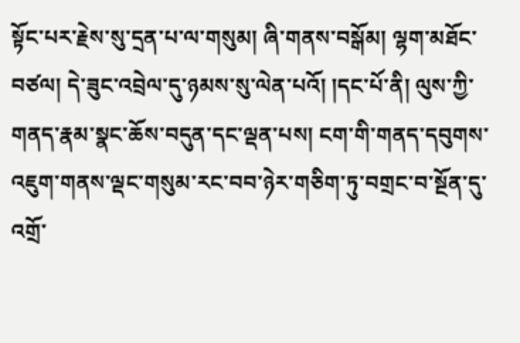སྟོང་པར་རྗེས་སུ་དྲན་པ་ལ་གསུམ། ཞི་གནས་བསྒོམ། ལྷག་མཐོང་བཙལ། དེ་ཟུང་འབྲེལ་དུ་ཉམས་སུ་ལེན་པའོ། །དང་པོ་ནི། ལུས་ཀྱི་གནད་རྣམ་སྣང་ཆོས་བདུན་དང་ལྡན་པས། ངག་གི་གནད་དབུགས་འཇུག་གནས་ལྡང་གསུམ་རང་བབ་ཉེར་གཅིག་ཏུ་བགྲང་བ་སྔོན་དུ་འགྲོ་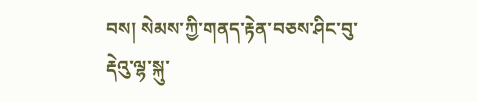བས། སེམས་ཀྱི་གནད་རྟེན་བཅས་ཤིང་བུ་རྡེའུ་ལྷ་སྐུ་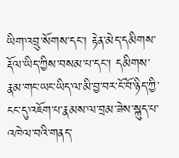ཡིག་འབྲུ་སོགས་དང་། རྟེན་མེད་དམིགས་རྡོལ་ཡིད་ཀྱིས་བསམ་པ་དང་། དམིགས་རྣམ་གང་ཡང་ཡིད་ལ་མི་བྱ་བར་ངོ་བོ་ཉིད་ཀྱི་ངང་དུ་འཇོག་པ་རྣམས་ལ་བྲམ་ཟེས་སྐུད་པ་འཁེལ་བའི་གནད་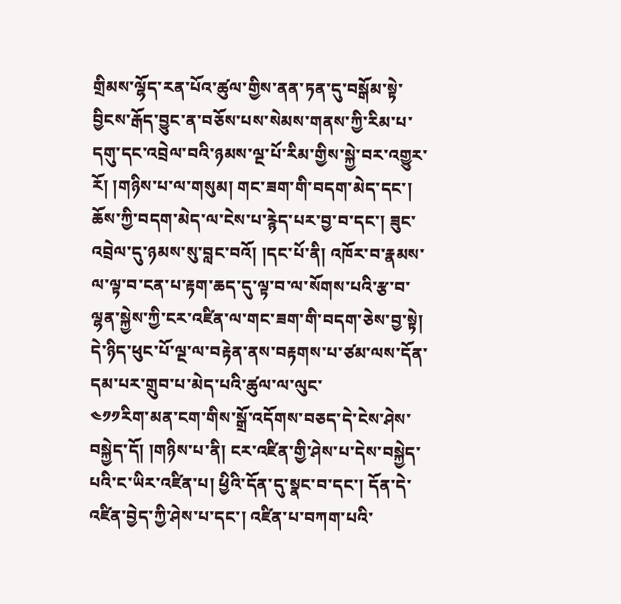གྲིམས་ལྷོད་རན་པོའ་ཚུལ་གྱིས་ནན་ཏན་དུ་བསྒོམ་སྟེ་བྱིངས་རྒོད་བྱུང་ན་བཅོས་པས་སེམས་གནས་ཀྱི་རིམ་པ་དགུ་དང་འབྲེལ་བའི་ཉམས་ལྔ་པོ་རིམ་གྱིས་སྐྱེ་བར་འགྱུར་རོ། །གཉིས་པ་ལ་གསུམ། གང་ཟག་གི་བདག་མེད་དང་། ཆོས་ཀྱི་བདག་མེད་ལ་ངེས་པ་རྙེད་པར་བྱ་བ་དང་། ཟུང་འབྲེལ་དུ་ཉམས་སུ་བླང་བའོ། །དང་པོ་ནི། འཁོར་བ་རྣམས་ལ་ལྟ་བ་ངན་པ་རྟག་ཆད་དུ་ལྟ་བ་ལ་སོགས་པའི་རྩ་བ་ལྷན་སྐྱེས་ཀྱི་ངར་འཛིན་ལ་གང་ཟག་གི་བདག་ཅེས་བྱ་སྟེ། དེ་ཉིད་ཕུང་པོ་ལྔ་ལ་བརྟེན་ནས་བརྟགས་པ་ཙམ་ལས་དོན་དམ་པར་གྲུབ་པ་མེད་པའི་ཚུལ་ལ་ལུང་
༤༡༡རིག་མན་ངག་གིས་སྒྲོ་འདོགས་བཅད་དེ་ངེས་ཤེས་བསྐྱེད་དོ། །གཉིས་པ་ནི། ངར་འཛིན་གྱི་ཤེས་པ་དེས་བསྐྱེད་པའི་ང་ཡིར་འཛིན་པ། ཕྱིའི་དོན་དུ་སྣང་བ་དང་། དོན་དེ་འཛིན་བྱེད་ཀྱི་ཤེས་པ་དང་། འཛིན་པ་བཀག་པའི་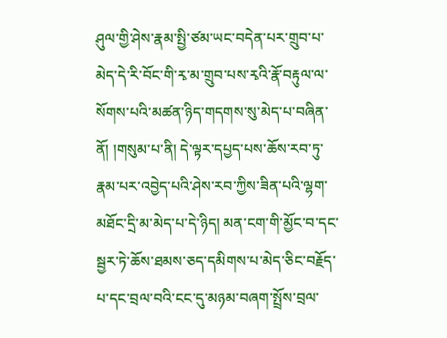ཤུལ་གྱི་ཤེས་རྣམ་སྤྱི་ཙམ་ཡང་བདེན་པར་གྲུབ་པ་མེད་དེ་རི་བོང་གི་རྭ་མ་གྲུབ་པས་རྭའི་རྣོ་བརྟུལ་ལ་སོགས་པའི་མཚན་ཉིད་གདགས་སུ་མེད་པ་བཞིན་ནོ། །གསུམ་པ་ནི། དེ་ལྟར་དཔྱད་པས་ཆོས་རབ་ཏུ་རྣམ་པར་འབྱེད་པའི་ཤེས་རབ་ཀྱིས་ཟིན་པའི་ལྷག་མཐོང་དྲི་མ་མེད་པ་དེ་ཉིད། མན་ངག་གི་མྱོང་བ་དང་སྦྱར་ཏེ་ཆོས་ཐམས་ཅད་དམིགས་པ་མེད་ཅིང་བརྗོད་པ་དང་བྲལ་བའི་ངང་དུ་མཉམ་བཞག་སྤྲོས་བྲལ་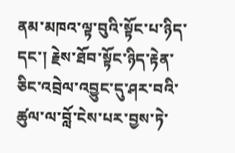ནམ་མཁའ་ལྟ་བུའི་སྟོང་པ་ཉིད་དང་། རྗེས་ཐོབ་སྟོང་ཉིད་རྟེན་ཅིང་འབྲེལ་འབྱུང་དུ་ཤར་བའི་ཚུལ་ལ་བློ་ངེས་པར་བྱས་ཏེ་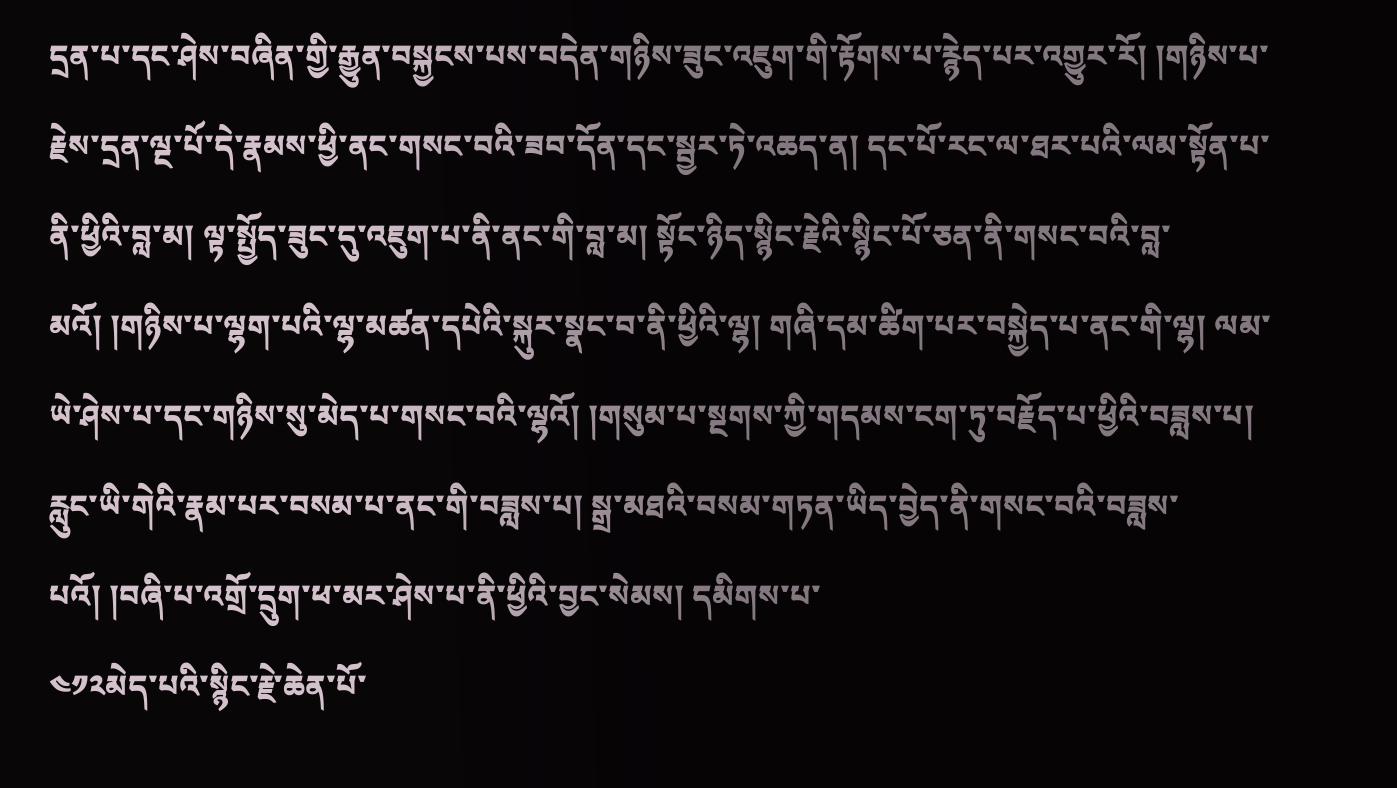དྲན་པ་དང་ཤེས་བཞིན་གྱི་རྒྱུན་བསྐྱངས་པས་བདེན་གཉིས་ཟུང་འཇུག་གི་རྟོགས་པ་རྙེད་པར་འགྱུར་རོ། །གཉིས་པ་རྗེས་དྲན་ལྔ་པོ་དེ་རྣམས་ཕྱི་ནང་གསང་བའི་ཟབ་དོན་དང་སྦྱར་ཏེ་འཆད་ན། དང་པོ་རང་ལ་ཐར་པའི་ལམ་སྟོན་པ་ནི་ཕྱིའི་བླ་མ། ལྟ་སྤྱོད་ཟུང་དུ་འཇུག་པ་ནི་ནང་གི་བླ་མ། སྟོང་ཉིད་སྙིང་རྗེའི་སྙིང་པོ་ཅན་ནི་གསང་བའི་བླ་མའོ། །གཉིས་པ་ལྷག་པའི་ལྷ་མཚན་དཔེའི་སྐུར་སྣང་བ་ནི་ཕྱིའི་ལྷ། གཞི་དམ་ཚིག་པར་བསྐྱེད་པ་ནང་གི་ལྷ། ལམ་ཡེ་ཤེས་པ་དང་གཉིས་སུ་མེད་པ་གསང་བའི་ལྷའོ། །གསུམ་པ་སྔགས་ཀྱི་གདམས་ངག་ཏུ་བརྗོད་པ་ཕྱིའི་བཟླས་པ། རླུང་ཡི་གེའི་རྣམ་པར་བསམ་པ་ནང་གི་བཟླས་པ། སྒྲ་མཐའི་བསམ་གཏན་ཡིད་བྱེད་ནི་གསང་བའི་བཟླས་པའོ། །བཞི་པ་འགྲོ་དྲུག་ཕ་མར་ཤེས་པ་ནི་ཕྱིའི་བྱང་སེམས། དམིགས་པ་
༤༡༢མེད་པའི་སྙིང་རྗེ་ཆེན་པོ་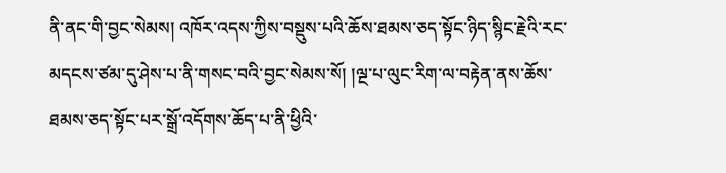ནི་ནང་གི་བྱང་སེམས། འཁོར་འདས་ཀྱིས་བསྡུས་པའི་ཆོས་ཐམས་ཅད་སྟོང་ཉིད་སྙིང་རྗེའི་རང་མདངས་ཙམ་དུ་ཤེས་པ་ནི་གསང་བའི་བྱང་སེམས་སོ། །ལྔ་པ་ལུང་རིག་ལ་བརྟེན་ནས་ཆོས་ཐམས་ཅད་སྟོང་པར་སྒྲོ་འདོགས་ཆོད་པ་ནི་ཕྱིའི་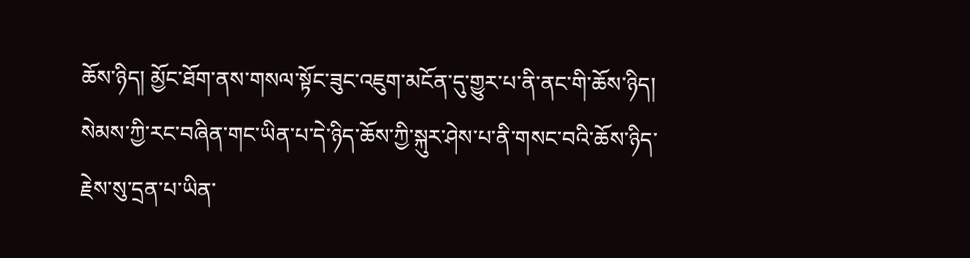ཆོས་ཉིད། མྱོང་ཐོག་ནས་གསལ་སྟོང་ཟུང་འཇུག་མངོན་དུ་གྱུར་པ་ནི་ནང་གི་ཆོས་ཉིད། སེམས་ཀྱི་རང་བཞིན་གང་ཡིན་པ་དེ་ཉིད་ཆོས་ཀྱི་སྐུར་ཤེས་པ་ནི་གསང་བའི་ཆོས་ཉིད་རྗེས་སུ་དྲན་པ་ཡིན་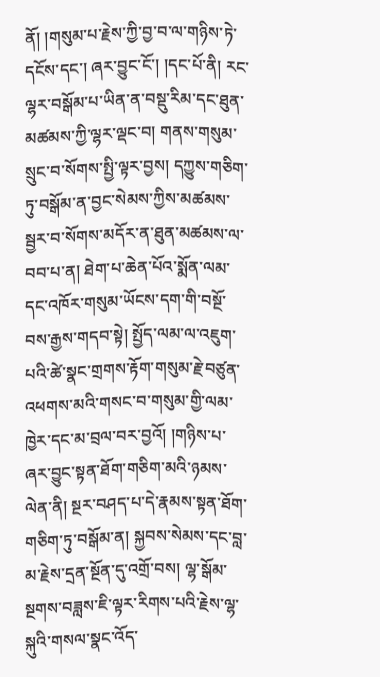ནོ། །གསུམ་པ་རྗེས་ཀྱི་བྱ་བ་ལ་གཉིས་ཏེ་དངོས་དང་། ཞར་བྱུང་ངོ་། །དང་པོ་ནི། རང་ལྷར་བསྒོམ་པ་ཡིན་ན་བསྡུ་རིམ་དང་ཐུན་མཚམས་ཀྱི་ལྷར་ལྡང་བ། གནས་གསུམ་སྲུང་བ་སོགས་སྤྱི་ལྟར་བྱས། དཀྱུས་གཅིག་ཏུ་བསྒོམ་ན་བྱང་སེམས་ཀྱིས་མཚམས་སྦྱར་བ་སོགས་མདོར་ན་ཐུན་མཚམས་ལ་བབ་པ་ན། ཐེག་པ་ཆེན་པོའ་སྨོན་ལམ་དང་འཁོར་གསུམ་ཡོངས་དག་གི་བསྔོ་བས་རྒྱས་གདབ་སྟེ། སྤྱོད་ལམ་ལ་འཇུག་པའི་ཚེ་སྣང་གྲགས་རྟོག་གསུམ་རྗེ་བཙུན་འཕགས་མའི་གསང་བ་གསུམ་གྱི་ལམ་ཁྱེར་དང་མ་བྲལ་བར་བྱའོ། །གཉིས་པ་ཞར་བྱུང་སྟན་ཐོག་གཅིག་མའི་ཉམས་ལེན་ནི། སྔར་བཤད་པ་དེ་རྣམས་སྟན་ཐོག་གཅིག་ཏུ་བསྒོམ་ན། སྐྱབས་སེམས་དང་བླ་མ་རྗེས་དྲན་སྔོན་དུ་འགྲོ་བས། ལྷ་སྒོམ་སྔགས་བཟླས་ཇི་ལྟར་རིགས་པའི་རྗེས་ལྷ་སྐུའི་གསལ་སྣང་འོད་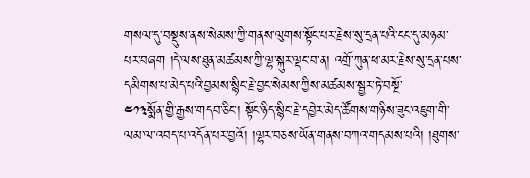གསལ་དུ་བསྡུས་ནས་སེམས་ཀྱི་གནས་ལུགས་སྟོང་པར་རྗེས་སུ་དྲན་པའི་ངང་དུ་མཉམ་པར་བཞག །དེ་ལས་ཐུན་མཚམས་ཀྱི་ལྷ་སྐུར་ལྡང་བ་ན། འགྲོ་ཀུན་ཕ་མར་རྗེས་སུ་དྲན་པས་དམིགས་པ་མེད་པའི་བྱམས་སྙིང་རྗེ་བྱང་སེམས་ཀྱིས་མཚམས་སྦྱར་ཏེ་བསྔོ་
༤༡༣སྨོན་གྱི་རྒྱས་གདབ་ཅིང་། སྟོང་ཉིད་སྙིང་རྗེ་དབྱེར་མེད་ཚོགས་གཉིས་ཟུང་འཇུག་གི་ལམ་ལ་འབད་པ་འདོན་པར་བྱའོ། །ལྷར་བཅས་ཡོན་གནས་བཀའ་གདམས་པའི། །ཐུགས་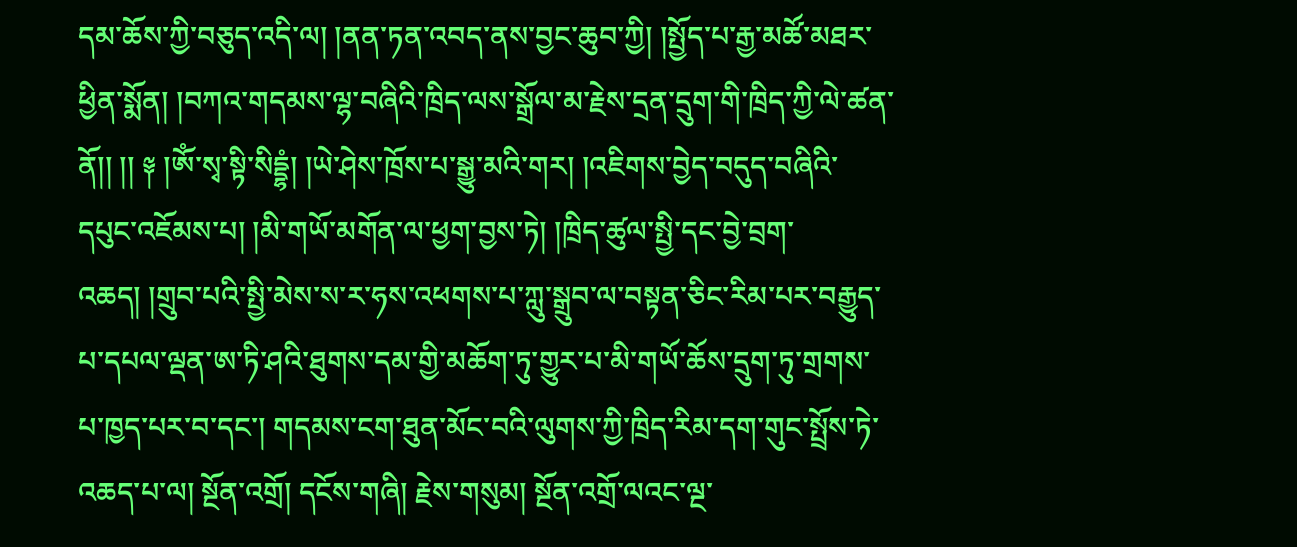དམ་ཆོས་ཀྱི་བཅུད་འདི་ལ། །ནན་ཏན་འབད་ནས་བྱང་ཆུབ་ཀྱི། །སྤྱོད་པ་རྒྱ་མཚོ་མཐར་ཕྱིན་སྨོན། །བཀའ་གདམས་ལྷ་བཞིའི་ཁྲིད་ལས་སྒྲོལ་མ་རྗེས་དྲན་དྲུག་གི་ཁྲིད་ཀྱི་ལེ་ཚན་ནོ།། །། ༈ །ༀ་སྭ་སྟི་སིདྡྷཾ། །ཡེ་ཤེས་ཁྲོས་པ་སྒྱུ་མའི་གར། །འཇིགས་བྱེད་བདུད་བཞིའི་དཔུང་འཇོམས་པ། །མི་གཡོ་མགོན་ལ་ཕྱག་བྱས་ཏེ། །ཁྲིད་ཚུལ་སྤྱི་དང་བྱེ་བྲག་འཆད། །གྲུབ་པའི་སྤྱི་མེས་ས་ར་ཧས་འཕགས་པ་ཀླུ་སྒྲུབ་ལ་བསྟན་ཅིང་རིམ་པར་བརྒྱུད་པ་དཔལ་ལྡན་ཨ་ཏི་ཤའི་ཐུགས་དམ་གྱི་མཆོག་ཏུ་གྱུར་པ་མི་གཡོ་ཆོས་དྲུག་ཏུ་གྲགས་པ་ཁྱད་པར་བ་དང་། གདམས་ངག་ཐུན་མོང་བའི་ལུགས་ཀྱི་ཁྲིད་རིམ་དག་གུང་སྤྲོས་ཏེ་འཆད་པ་ལ། སྔོན་འགྲོ། དངོས་གཞི། རྗེས་གསུམ། སྔོན་འགྲོ་ལའང་ལྔ་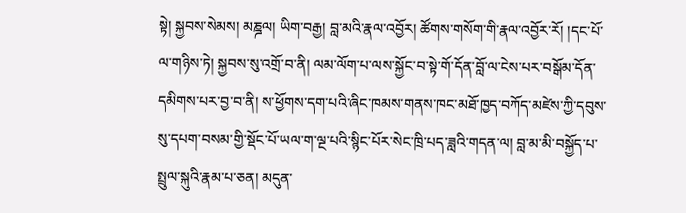སྟེ། སྐྱབས་སེམས། མཎྜལ། ཡིག་བརྒྱ། བླ་མའི་རྣལ་འབྱོར། ཚོགས་གསོག་གི་རྣལ་འབྱོར་རོ། །དང་པོ་ལ་གཉིས་ཏེ། སྐྱབས་སུ་འགྲོ་བ་ནི། ལམ་ལོག་པ་ལས་སྐྱོང་བ་སྟེ་གོ་དོན་བློ་ལ་ངེས་པར་བསྒོམ་དོན་དམིགས་པར་བྱ་བ་ནི། ས་ཕྱོགས་དག་པའི་ཞིང་ཁམས་གནས་ཁང་མཐོ་ཁྱད་བཀོད་མཛེས་ཀྱི་དབུས་སུ་དཔག་བསམ་གྱི་སྡོང་པོ་ཡལ་ག་ལྔ་པའི་སྙིང་པོར་སེང་ཁྲི་པད་ཟླའི་གདན་ལ། བླ་མ་མི་བསྐྱོད་པ་སྤྲུལ་སྐུའི་རྣམ་པ་ཅན། མདུན་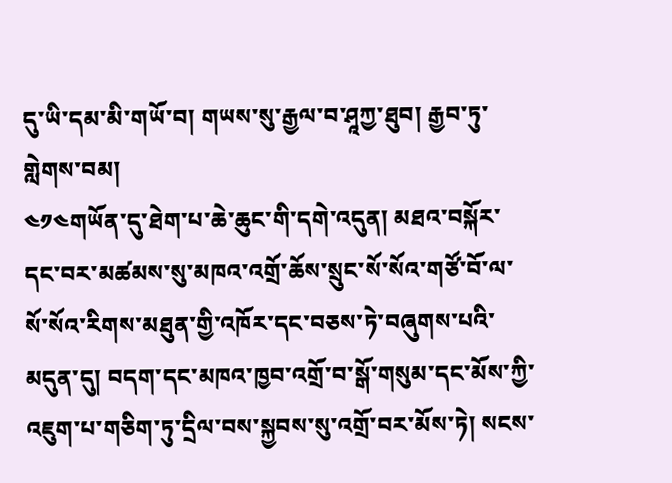དུ་ཡི་དམ་མི་གཡོ་བ། གཡས་སུ་རྒྱལ་བ་ཤཱཀྱ་ཐུབ། རྒྱབ་ཏུ་གླེགས་བམ།
༤༡༤གཡོན་དུ་ཐེག་པ་ཆེ་ཆུང་གི་དགེ་འདུན། མཐའ་བསྐོར་དང་བར་མཚམས་སུ་མཁའ་འགྲོ་ཆོས་སྲུང་སོ་སོའ་གཙོ་བོ་ལ་སོ་སོའ་རིགས་མཐུན་གྱི་འཁོར་དང་བཅས་ཏེ་བཞུགས་པའི་མདུན་དུ། བདག་དང་མཁའ་ཁྱབ་འགྲོ་བ་སྒོ་གསུམ་དང་མོས་ཀྱི་འཇུག་པ་གཅིག་ཏུ་དྲིལ་བས་སྐྱབས་སུ་འགྲོ་བར་མོས་ཏེ། སངས་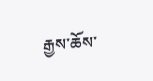རྒྱས་ཆོས་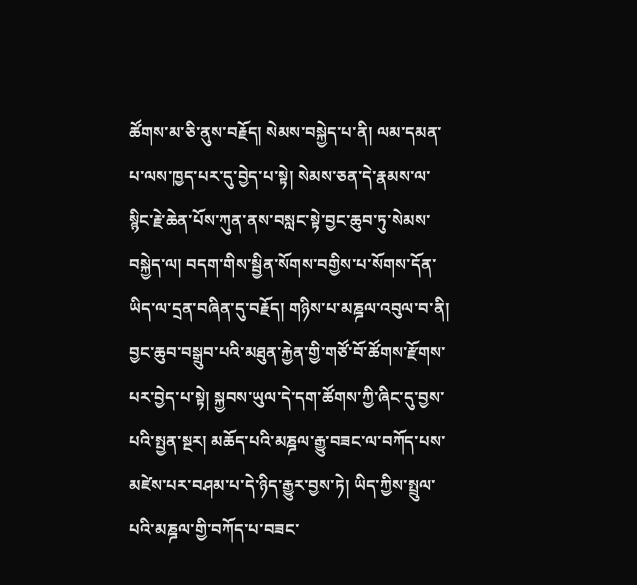ཚོགས་མ་ཅི་ནུས་བརྗོད། སེམས་བསྐྱེད་པ་ནི། ལམ་དམན་པ་ལས་ཁྱད་པར་དུ་བྱེད་པ་སྟེ། སེམས་ཅན་དེ་རྣམས་ལ་སྙིང་རྗེ་ཆེན་པོས་ཀུན་ནས་བསླང་སྟེ་བྱང་ཆུབ་ཏུ་སེམས་བསྐྱེད་ལ། བདག་གིས་སྦྱིན་སོགས་བགྱིས་པ་སོགས་དོན་ཡིད་ལ་དྲན་བཞིན་དུ་བརྗོད། གཉིས་པ་མཎྜལ་འབུལ་བ་ནི། བྱང་ཆུབ་བསྒྲུབ་པའི་མཐུན་རྐྱེན་གྱི་གཙོ་བོ་ཚོགས་རྫོགས་པར་བྱེད་པ་སྟེ། སྐྱབས་ཡུལ་དེ་དག་ཚོགས་ཀྱི་ཞིང་དུ་བྱས་པའི་སྤྱན་སྔར། མཆོད་པའི་མཎྜལ་རྒྱུ་བཟང་ལ་བཀོད་པས་མཛེས་པར་བཤམ་པ་དེ་ཉིད་རྒྱུར་བྱས་ཏེ། ཡིད་ཀྱིས་སྤྲུལ་པའི་མཎྜལ་གྱི་བཀོད་པ་བཟང་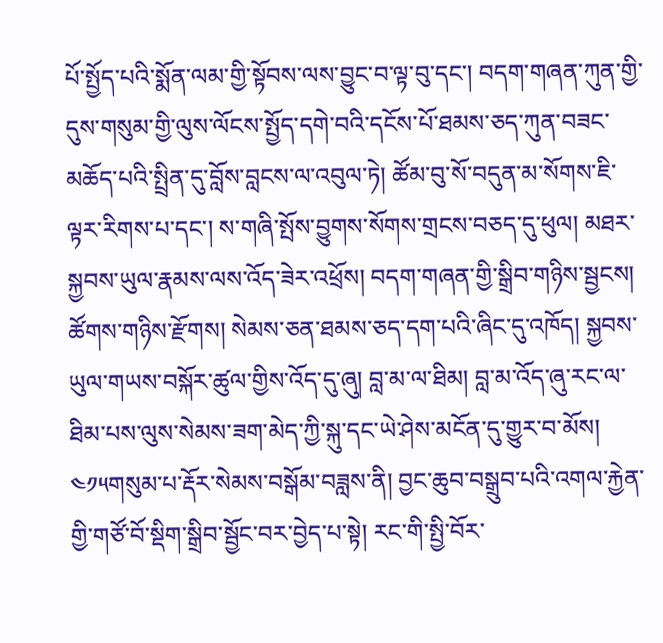པོ་སྤྱོད་པའི་སྨོན་ལམ་གྱི་སྟོབས་ལས་བྱུང་བ་ལྟ་བུ་དང་། བདག་གཞན་ཀུན་གྱི་དུས་གསུམ་གྱི་ལུས་ལོངས་སྤྱོད་དགེ་བའི་དངོས་པོ་ཐམས་ཅད་ཀུན་བཟང་མཆོད་པའི་སྤྲིན་དུ་བློས་བླངས་ལ་འབུལ་ཏེ། ཚོམ་བུ་སོ་བདུན་མ་སོགས་ཇི་ལྟར་རིགས་པ་དང་། ས་གཞི་སྤོས་བྱུགས་སོགས་གྲངས་བཅད་དུ་ཕུལ། མཐར་སྐྱབས་ཡུལ་རྣམས་ལས་འོད་ཟེར་འཕྲོས། བདག་གཞན་གྱི་སྒྲིབ་གཉིས་སྦྱངས། ཚོགས་གཉིས་རྫོགས། སེམས་ཅན་ཐམས་ཅད་དག་པའི་ཞིང་དུ་འཁོད། སྐྱབས་ཡུལ་གཡས་བསྐོར་ཚུལ་གྱིས་འོད་དུ་ཞུ། བླ་མ་ལ་ཐིམ། བླ་མ་འོད་ཞུ་རང་ལ་ཐིམ་པས་ལུས་སེམས་ཟག་མེད་ཀྱི་སྐུ་དང་ཡེ་ཤེས་མངོན་དུ་གྱུར་བ་མོས།
༤༡༥གསུམ་པ་རྡོར་སེམས་བསྒོམ་བཟླས་ནི། བྱང་ཆུབ་བསྒྲུབ་པའི་འགལ་རྐྱེན་གྱི་གཙོ་བོ་སྡིག་སྒྲིབ་སྦྱོང་བར་བྱེད་པ་སྟེ། རང་གི་སྤྱི་བོར་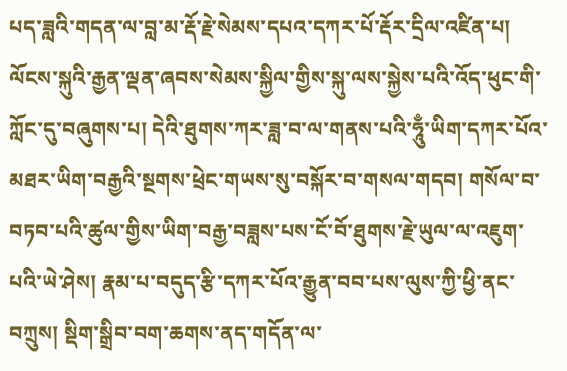པད་ཟླའི་གདན་ལ་བླ་མ་རྡོ་རྗེ་སེམས་དཔའ་དཀར་པོ་རྡོར་དྲིལ་འཛིན་པ། ལོངས་སྐུའི་རྒྱན་ལྡན་ཞབས་སེམས་སྐྱིལ་གྱིས་སྐུ་ལས་སྐྱེས་པའི་འོད་ཕུང་གི་ཀློང་དུ་བཞུགས་པ། དེའི་ཐུགས་ཀར་ཟླ་བ་ལ་གནས་པའི་ཧཱུྃ་ཡིག་དཀར་པོའ་མཐར་ཡིག་བརྒྱའི་སྔགས་ཕྲེང་གཡས་སུ་བསྐོར་བ་གསལ་གདབ། གསོལ་བ་བཏབ་པའི་ཚུལ་གྱིས་ཡིག་བརྒྱ་བཟླས་པས་ངོ་བོ་ཐུགས་རྗེ་ཡུལ་ལ་འཇུག་པའི་ཡེ་ཤེས། རྣམ་པ་བདུད་རྩི་དཀར་པོའ་རྒྱུན་བབ་པས་ལུས་ཀྱི་ཕྱི་ནང་བཀྲུས། སྡིག་སྒྲིབ་བག་ཆགས་ནད་གདོན་ལ་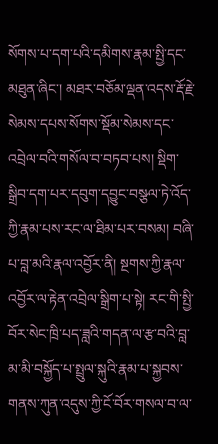སོགས་པ་དག་པའི་དམིགས་རྣམ་སྤྱི་དང་མཐུན་ཞིང་། མཐར་བཅོམ་ལྡན་འདས་རྡོ་རྗེ་སེམས་དཔས་སོགས་སྡོམ་སེམས་དང་འབྲེལ་བའི་གསོལ་བ་བཏབ་པས། སྡིག་སྒྲིབ་དག་པར་དབུག་དབྱུང་བསྩལ་ཏེ་འོད་ཀྱི་རྣམ་པས་རང་ལ་ཐིམ་པར་བསམ། བཞི་པ་བླ་མའི་རྣལ་འབྱོར་ནི། སྔགས་ཀྱི་རྣལ་འབྱོར་ལ་རྟེན་འབྲེལ་སྒྲིག་པ་སྟེ། རང་གི་སྤྱི་བོར་སེང་ཁྲི་པད་ཟླའི་གདན་ལ་རྩ་བའི་བླ་མ་མི་བསྐྱོད་པ་སྤྲུལ་སྐུའི་རྣམ་པ་སྐྱབས་གནས་ཀུན་འདུས་ཀྱི་ངོ་བོར་གསལ་བ་ལ་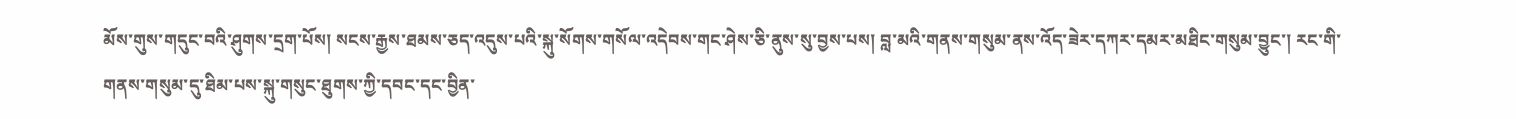མོས་གུས་གདུང་བའི་ཤུགས་དྲག་པོས། སངས་རྒྱས་ཐམས་ཅད་འདུས་པའི་སྐུ་སོགས་གསོལ་འདེབས་གང་ཤེས་ཅི་ནུས་སུ་བྱས་པས། བླ་མའི་གནས་གསུམ་ནས་འོད་ཟེར་དཀར་དམར་མཐིང་གསུམ་བྱུང་། རང་གི་གནས་གསུམ་དུ་ཐིམ་པས་སྐུ་གསུང་ཐུགས་ཀྱི་དབང་དང་བྱིན་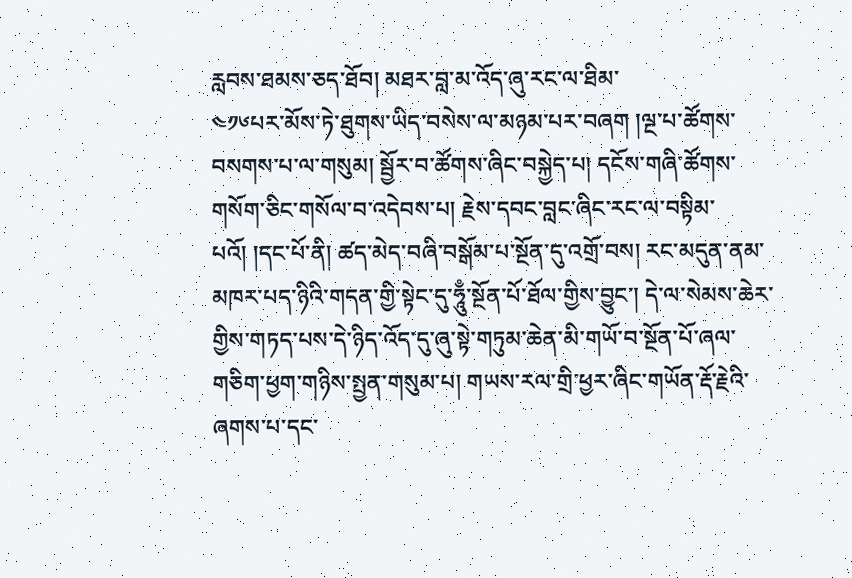རླབས་ཐམས་ཅད་ཐོབ། མཐར་བླ་མ་འོད་ཞུ་རང་ལ་ཐིམ་
༤༡༦པར་མོས་ཏེ་ཐུགས་ཡིད་བསེས་ལ་མཉམ་པར་བཞག །ལྔ་པ་ཚོགས་བསགས་པ་ལ་གསུམ། སྦྱོར་བ་ཚོགས་ཞིང་བསྐྱེད་པ། དངོས་གཞི་ཚོགས་གསོག་ཅིང་གསོལ་བ་འདེབས་པ། རྗེས་དབང་བླང་ཞིང་རང་ལ་བསྟིམ་པའོ། །དང་པོ་ནི། ཚད་མེད་བཞི་བསྒོམ་པ་སྔོན་དུ་འགྲོ་བས། རང་མདུན་ནམ་མཁར་པད་ཉིའི་གདན་གྱི་སྟེང་དུ་ཧཱུྃ་སྔོན་པོ་ཐོལ་གྱིས་བྱུང་། དེ་ལ་སེམས་ཆེར་གྱིས་གཏད་པས་དེ་ཉིད་འོད་དུ་ཞུ་སྟེ་གཏུམ་ཆེན་མི་གཡོ་བ་སྔོན་པོ་ཞལ་གཅིག་ཕྱག་གཉིས་སྤྱན་གསུམ་པ། གཡས་རལ་གྲི་ཕྱར་ཞིང་གཡོན་རྡོ་རྗེའི་ཞགས་པ་དང་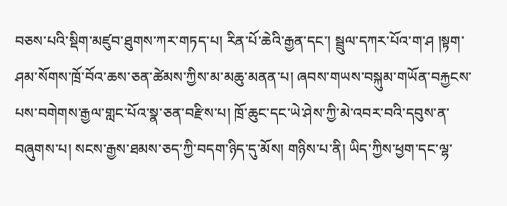བཅས་པའི་སྡིག་མཛུབ་ཐུགས་ཀར་གཏད་པ། རིན་པོ་ཆེའི་རྒྱན་དང་། སྦྲུལ་དཀར་པོའ་ག་ཤ །སྟག་ཤམ་སོགས་ཁྲོ་བོའ་ཆས་ཅན་ཚེམས་ཀྱིས་མ་མཆུ་མནན་པ། ཞབས་གཡས་བསྐུམ་གཡོན་བརྐྱངས་པས་བགེགས་རྒྱལ་གླང་པོའ་སྣ་ཅན་བརྫིས་པ། ཁྲོ་ཆུང་དང་ཡེ་ཤེས་ཀྱི་མེ་འབར་བའི་དབུས་ན་བཞུགས་པ། སངས་རྒྱས་ཐམས་ཅད་ཀྱི་བདག་ཉིད་དུ་མོས། གཉིས་པ་ནི། ཡིད་ཀྱིས་ཕྱག་དང་ལྷ་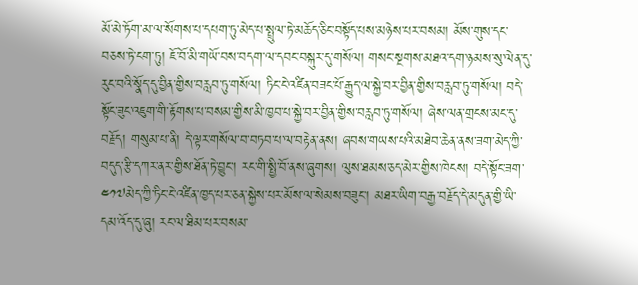མོ་མེ་ཏོག་མ་ལ་སོགས་པ་དཔག་ཏུ་མེད་པ་སྤྲུལ་ཏེ་མཆོད་ཅིང་བསྟོད་པས་མཉེས་པར་བསམ། མོས་གུས་དང་བཅས་ཏེ་ངག་ཏུ། ཇོ་བོ་མི་གཡོ་བས་བདག་ལ་དབང་བསྐུར་དུ་གསོལ། གསང་སྔགས་མཐའ་དག་ཉམས་སུ་ལེན་དུ་རུང་བའི་སྣོད་དུ་བྱིན་གྱིས་བརླབ་ཏུ་གསོལ། ཏིང་ངེ་འཛིན་བཟང་པོ་རྒྱུད་ལ་སྐྱེ་བར་བྱིན་གྱིས་བརླབ་ཏུ་གསོལ། བདེ་སྟོང་ཟུང་འཇུག་གི་རྟོགས་པ་བསམ་གྱིས་མི་ཁྱབ་པ་སྐྱེ་བར་བྱིན་གྱིས་བརླབ་ཏུ་གསོལ། ཞེས་ལན་གྲངས་མང་དུ་བརྗོད། གསུམ་པ་ནི། དེ་ལྟར་གསོལ་བ་བཏབ་པ་ལ་བརྟེན་ནས། ཞབས་གཡས་པའི་མཐེབ་ཆེན་ནས་ཟག་མེད་ཀྱི་བདུད་རྩི་དཀར་ནར་གྱིས་ཐོན་ཏེ་བྱུང་། རང་གི་སྤྱི་བོ་ནས་ཞུགས། ལུས་ཐམས་ཅད་མེར་གྱིས་ཁེངས། བདེ་སྟོང་ཟག་
༤༡༧མེད་ཀྱི་ཏིང་ངེ་འཛིན་ཁྱད་པར་ཅན་སྐྱེས་པར་མོས་ལ་སེམས་བཟུང་། མཐར་ཡིག་བརྒྱ་བརྗོད་དེ་མདུན་གྱི་ཡི་དམ་འོད་དུ་ཞུ། རང་ལ་ཐིམ་པར་བསམ་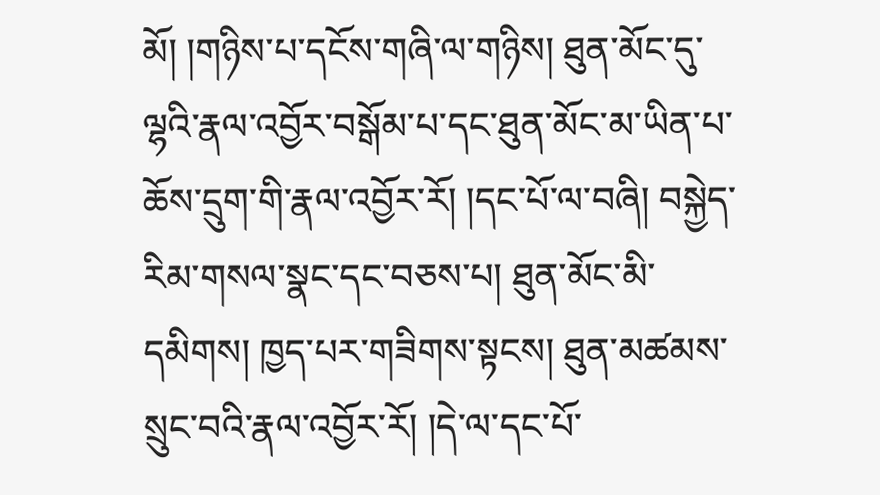མོ། །གཉིས་པ་དངོས་གཞི་ལ་གཉིས། ཐུན་མོང་དུ་ལྷའི་རྣལ་འབྱོར་བསྒོམ་པ་དང་ཐུན་མོང་མ་ཡིན་པ་ཆོས་དྲུག་གི་རྣལ་འབྱོར་རོ། །དང་པོ་ལ་བཞི། བསྐྱེད་རིམ་གསལ་སྣང་དང་བཅས་པ། ཐུན་མོང་མི་དམིགས། ཁྱད་པར་གཟིགས་སྟངས། ཐུན་མཚམས་སྲུང་བའི་རྣལ་འབྱོར་རོ། །དེ་ལ་དང་པོ་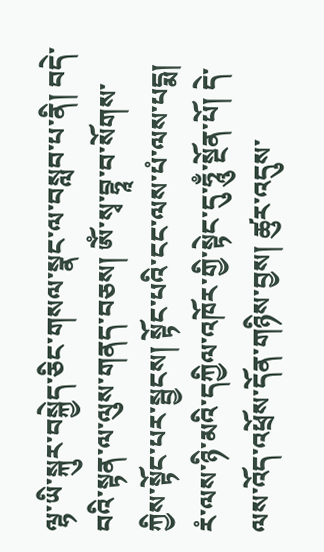ལྷ་ཡི་སྐུར་བསྐྱེད་ཅིང་གསལ་སྣང་ལ་བསླབ་པ་ནི། བདེ་བའི་སྟན་ལ་ལུས་གནད་བཅས། ༀ་སྭ་བྷཱ་བ་སོགས་ཀྱིས་སྟོང་པར་སྦྱངས། སྟོང་པའི་ངང་ལས་པཾ་ལས་པདྨ། རཾ་ལས་ཉི་མའི་དཀྱིལ་འཁོར་གྱི་སྟེང་དུ་ཧཱུྃ་སྔོན་པོ། དེ་ལས་འོད་འཕྲོས་དོན་གཉིས་བྱས། ཚུར་འདུས་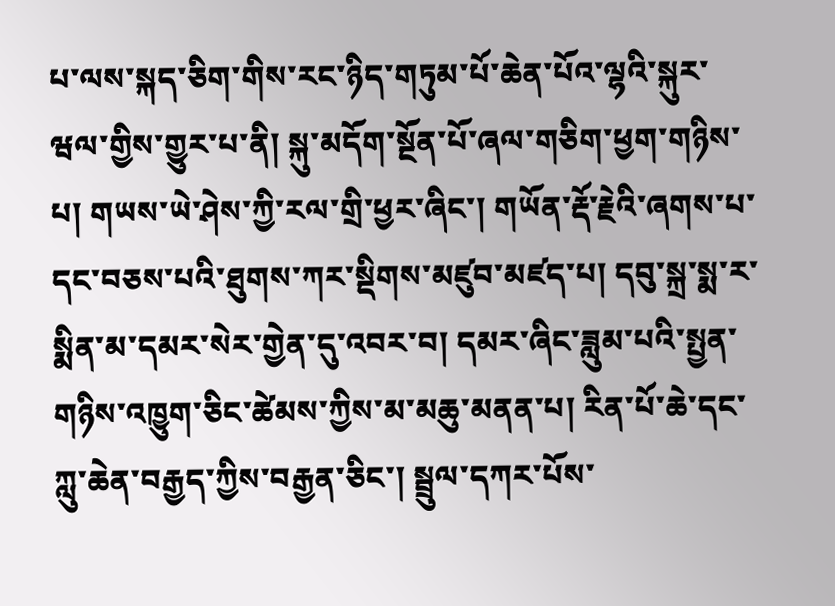པ་ལས་སྐད་ཅིག་གིས་རང་ཉིད་གཏུམ་པོ་ཆེན་པོའ་ལྷའི་སྐུར་ཝལ་གྱིས་གྱུར་པ་ནི། སྐུ་མདོག་སྔོན་པོ་ཞལ་གཅིག་ཕྱག་གཉིས་པ། གཡས་ཡེ་ཤེས་ཀྱི་རལ་གྲི་ཕྱར་ཞིང་། གཡོན་རྡོ་རྗེའི་ཞགས་པ་དང་བཅས་པའི་ཐུགས་ཀར་སྡིགས་མཛུབ་མཛད་པ། དབུ་སྐྲ་སྨ་ར་སྨིན་མ་དམར་སེར་གྱེན་དུ་འབར་བ། དམར་ཞིང་ཟླུམ་པའི་སྤྱན་གཉིས་འཁྱུག་ཅིང་ཚེམས་ཀྱིས་མ་མཆུ་མནན་པ། རིན་པོ་ཆེ་དང་ཀླུ་ཆེན་བརྒྱད་ཀྱིས་བརྒྱན་ཅིང་། སྦྲུལ་དཀར་པོས་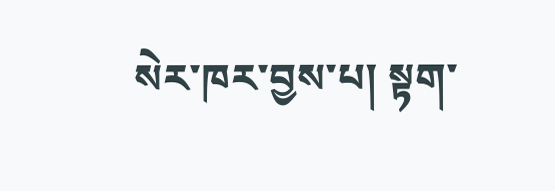སེར་ཁར་བྱས་པ། སྟག་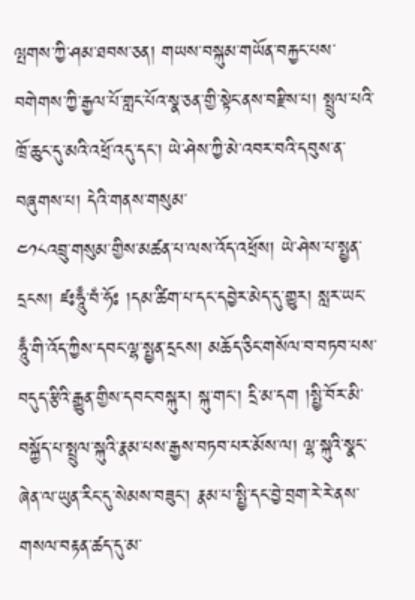ལྤགས་ཀྱི་ཤམ་ཐབས་ཅན། གཡས་བསྐུམ་གཡོན་བརྐྱང་པས་བགེགས་ཀྱི་རྒྱལ་པོ་གླང་པོའ་སྣ་ཅན་གྱི་སྟེང་ནས་བརྫིས་པ། སྤྲུལ་པའི་ཁྲོ་ཆུང་དུ་མའི་འཕྲོ་འདུ་དང་། ཡེ་ཤེས་ཀྱི་མེ་འབར་བའི་དབུས་ན་བཞུགས་པ། དེའི་གནས་གསུམ་
༤༡༨འབྲུ་གསུམ་གྱིས་མཚན་པ་ལས་འོད་འཕྲོས། ཡེ་ཤེས་པ་སྤྱན་དྲངས། ཛཿཧཱུྃ་བཾ་ཧོཿ །དམ་ཚིག་པ་དང་དབྱེར་མེད་དུ་གྱུར། སླར་ཡང་ཧཱུྃ་གི་འོད་ཀྱིས་དབང་ལྷ་སྤྱན་དྲངས། མཆོད་ཅིང་གསོལ་བ་བཏབ་པས་བདུད་རྩིའི་རྒྱུན་གྱིས་དབང་བསྐུར། སྐུ་གང་། དྲི་མ་དག །སྤྱི་བོར་མི་བསྐྱོད་པ་སྤྲུལ་སྐུའི་རྣམ་པས་རྒྱས་བཏབ་པར་མོས་ལ། ལྷ་སྐུའི་སྣང་ཞེན་ལ་ཡུན་རིང་དུ་སེམས་བཟུང་། རྣམ་པ་སྤྱི་དང་བྱེ་བྲག་རེ་རེ་ནས་གསལ་བརྟན་ཚད་དུ་མ་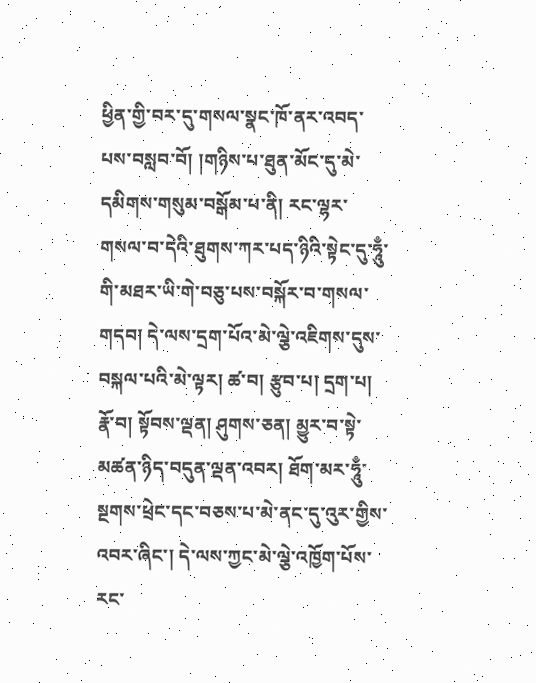ཕྱིན་གྱི་བར་དུ་གསལ་སྣང་ཁོ་ནར་འབད་པས་བསླབ་བོ། །གཉིས་པ་ཐུན་མོང་དུ་མེ་དམིགས་གསུམ་བསྒོམ་པ་ནི། རང་ལྷར་གསལ་བ་དེའི་ཐུགས་ཀར་པད་ཉིའི་སྟེང་དུ་ཧཱུྃ་གི་མཐར་ཡི་གེ་བཅུ་པས་བསྐོར་བ་གསལ་གདབ། དེ་ལས་དྲག་པོའ་མེ་ལྕེ་འཇིགས་དུས་བསྐལ་པའི་མེ་ལྟར། ཚ་བ། རྩུབ་པ། དྲག་པ། རྣོ་བ། སྟོབས་ལྡན། ཤུགས་ཅན། མྱུར་བ་སྟེ་མཚན་ཉིད་བདུན་ལྡན་འབར། ཐོག་མར་ཧཱུྃ་སྔགས་ཕྲེང་དང་བཅས་པ་མེ་ནང་དུ་འུར་གྱིས་འབར་ཞིང་། དེ་ལས་ཀྱང་མེ་ལྕེ་འཁྱོག་པོས་རང་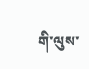གི་ལུས་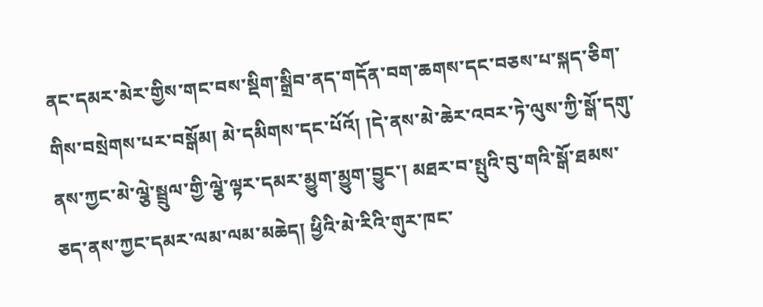ནང་དམར་མེར་གྱིས་གང་བས་སྡིག་སྒྲིབ་ནད་གདོན་བག་ཆགས་དང་བཅས་པ་སྐད་ཅིག་གིས་བསྲེགས་པར་བསྒོམ། མེ་དམིགས་དང་པོའོ། །དེ་ནས་མེ་ཆེར་འབར་ཏེ་ལུས་ཀྱི་སྒོ་དགུ་ནས་ཀྱང་མེ་ལྕེ་སྦྲུལ་གྱི་ལྕེ་ལྟར་དམར་མྱུག་མྱུག་བྱུང་། མཐར་བ་སྤུའི་བུ་གའི་སྒོ་ཐམས་ཅད་ནས་ཀྱང་དམར་ལམ་ལམ་མཆེད། ཕྱིའི་མེ་རིའི་གུར་ཁང་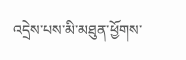འདྲེས་པས་མི་མཐུན་ཕྱོགས་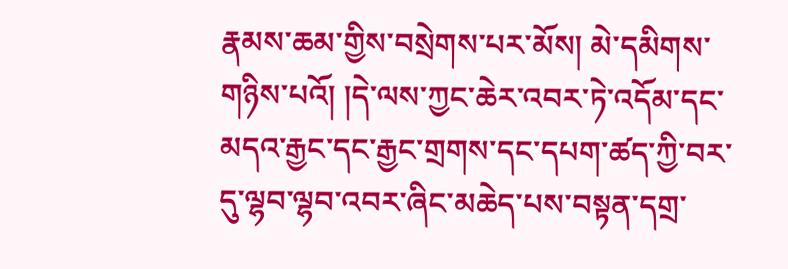རྣམས་ཆམ་གྱིས་བསྲེགས་པར་མོས། མེ་དམིགས་གཉིས་པའོ། །དེ་ལས་ཀྱང་ཆེར་འབར་ཏེ་འདོམ་དང་མདའ་རྒྱང་དང་རྒྱང་གྲགས་དང་དཔག་ཚད་ཀྱི་བར་དུ་ལྷབ་ལྷབ་འབར་ཞིང་མཆེད་པས་བསྟན་དགྲ་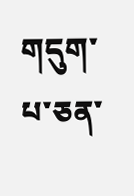གདུག་པ་ཅན་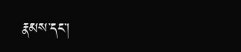རྣམས་དང་།